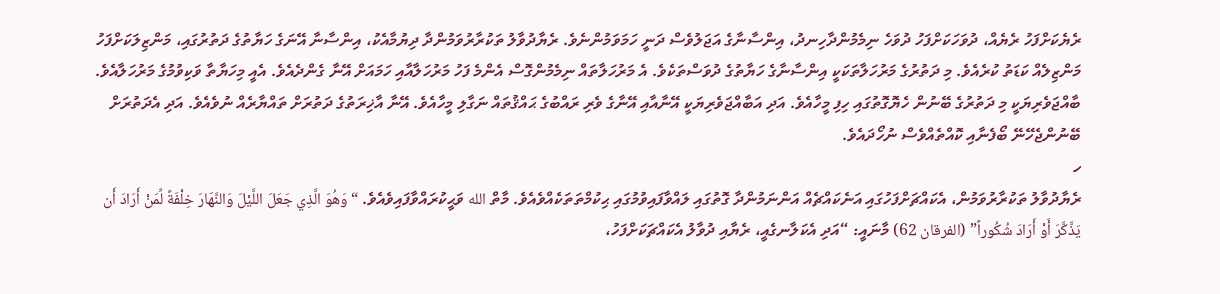ރެޔެކަށްފަހު ރެޔެއް، ދުވަހަކަށްފަހު ދުވަހެ ނިމެމުންދާހިނދު، އިންސާނާގެ އަޖަލުވެސް ދަނީ ހަމަވަމުންނެވެ. ރެޔާދުވާލު ތަކުރާރުވަމުންދާ ދިޔުމާއެކު، އިންސާނާ އޭނަގެ ހަޔާތުގެ ދަތުރުގައި، މަންޒިލަކަށްފަހު މަންޒިލެއް ކަޑަތު ކުރެއެވެ. މި ދަތުރުގެ މަރުހަލާތަކަކީ އިންސާނާގެ ހަޔާތުގެ ދުވަސްތަކެވެ. އެ މަރުހަލާތައް ނިމެމުންގޮސް އެންމެ ފަހު މަރުހަލާއާއި ހަމައަށް އޭނާ ގެންދެއެވެ. އެއީ މިހަޔާތާ ވަކިވުމުގެ މަރުހަލާއެވެ. ބާއްޖަވެރިޔަކީ މި ދަތުރުގެ ބޭނުން ހެޔޮގޮތުގައި ހިފި މީހާއެވެ. އަދި އަބާއްޖަވެރިޔަކީ އޭނާއާއި އޭނާގެ ވެރި ރައްބުގެ ޙައްޤުތައް ނަގާލި މީހާއެވެ. އޭނާ އާޚިރަތުގެ ދަތުރަށް ތައްޔާރެއް ނުވެއެވެ. އަދި އެދަތުރަށް ބޭނުންޖެހޭނޭ ބޯފެނާއި ކޮއްތެއްވެސް ނުހޯދައެވެ.
ހ
ރެޔާދުވާލު ތަކުރާރުވަމުން، އެކައްޗަށްފަހުގައި އަނެކައްޗެއް އަންނަމުންދާ ގޮތުގައި ލައްވާފައިވުމުގައި ޙިކުމްތަތަކެއްވެއެވެ. މާތް الله ވަޙީކުރައްވާފައިވެއެވެ. “وَهُوَ الَّذِي جَعَلَ اللَّيْلَ وَالنَّهَارَ خِلْفَةً لِّمَنْ أَرَادَ أَن يَذَّكَّرَ أَوْ أَرَادَ شُكُوراً” (الفرقان 62) މާނައީ: “އަދި އެކަލާނގެއީ، ރެޔާއި ދުވާލު އެކައްޗަކަށްފަހު،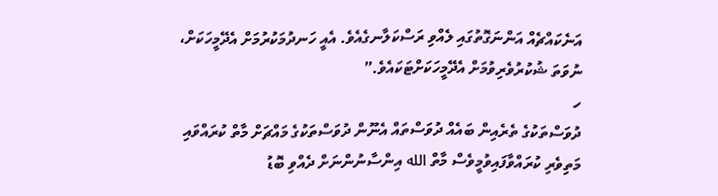އަނެކައްޗެއް އަންނަގޮތުގައި ލެއްވި ރަސްކަލާނގެއެވެ. އެއީ ހަނދުމަކުރުމަށް އެދޭމީހަކަށް، ނުވަތަ ޝުކުރުވެރިވުމަށް އެދޭމީހަކަށްޓަކައެވެ.”
ހ
ދުވަސްތަކުގެ ތެރެއިން ބައެއް ދުވަސްތައް އެނޫން ދުވަސްތަކުގެ މައްޗަށް މާތް ކުރައްވައި މަތިވެރި ކުރައްވާފައިވުމީވެސް މާތް الله އިންސާނުންނަށް ދެއްވި ބޮޑު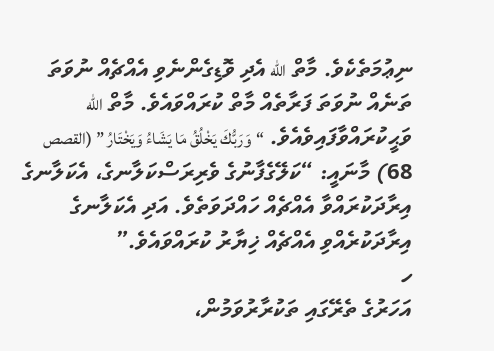ނިޢުމަތެކެވެ. މާތް الله އެދި ވޮޑިގެންނެވި އެއްޗެއް ނުވަތަ ތަނެއް ނުވަތަ ފަރާތެއް މާތް ކުރައްވައެވެ. މާތް الله ވަޙީކުރައްވާފައިވެއެވެ. “وَرَبُّكَ يَخْلُقُ مَا يَشَاءُ وَيَخْتَارُ ” (القصص 68) މާނައީ: “ކަލޭގެފާނުގެ ވެރިރަސްކަލާނގެ، އެކަލާނގެ އިރާދަކުރައްވާ އެއްޗެއް ހައްދަވަތެވެ. އަދި އެކަލާނގެ އިރާދަކުރެއްވި އެއްޗެއް ޚިޔާރު ކުރައްވައެވެ.”
ހ
އަހަރުގެ ތެރޭގައި ތަކުރާރުވަމުން،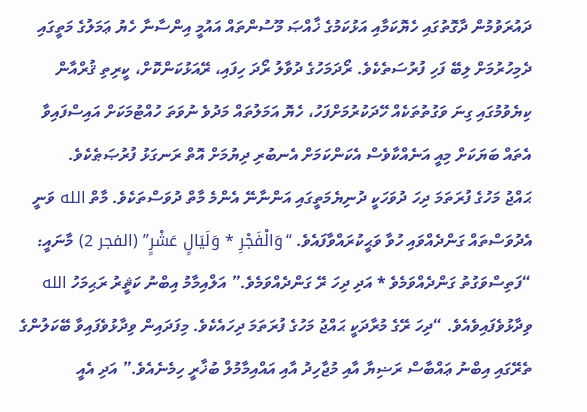ދައުރަވުމުން ދާގޮތުގައި ހެޔޮކަމާއި އަޅުކަމުގެ ޚާއްޞަ މޫސުންތައް އައުމީ އިންސާނާ ހެޔު ޢަމަލުގެ މަތީގައި ދެމިހުރުމަށް ލިބޭ ފަހި ފުރުސަތެކެވެ. ރޯދަމަހުގެ ދުވާލު ރޯދަ ހިފައި، ރޭއަޅުކަންކޮށް، ކީރިތި ޤުރްއާން ކިޔެވުމުގައި ގިނަ ވަގުތުތަކެއް ހޭދަކުރުމަށްފަހު، ހެޔޮ އަމަލުތައް މަދުވެ ނުވަތަ ހުއްޓުމަކަށް އައިސްފައިވާ އެތައް ބަޔަކަށް މިއީ އަނެއްކާވެސް އެކަންކަމަށް އެނބުރި ދިޔުމަށް އޮތް ރަނގަޅު ފުރުޞަޠެކެވެ.
ޙައްޖު މަހުގެ ފުރަތަމަ ދިހަ ދުވަހަކީ ދުނިޔެމަތީގައި އަންނާނޭ އެންމެ މާތް ދުވަސްތަކެވެ. މާތް الله ވަނީ އެދުވަސްތައް ގަންދެއްވައި ހުވާ ވަޙީކުރައްވާފައެވެ. “وَالْفَجْرِ * وَلَيَالٍ عَشْرٍ” (الفجر 2) މާނައީ: “ފަތިސްވަގުތު ގަންދެއްވަމެވެ * އަދި ދިހަ ރޭ ގަންދެއްވަމެވެ.” އަލްއިމާމު އިބްނު ކަޘީރު ރަޙިމަހު الله ވިދާޅުވެފައިވެއެވެ. “ދިހަ ރޭގެ މުރާދަކީ ޙައްޖު މަހުގެ ފުރަތަމަ ދިހައެކެވެ. މިފަދައިން ވިދާޅުވެފައިވާ ބޭކަލުންގެ ތެރޭގައި އިބްނު ޢައްބާސް ރަޟިޔާ އާއި މުޖާހިދު އާއި އައްއިމާމުލް ބުޚާރީ ހިމެނެއެވެ.” އަދި އެއީ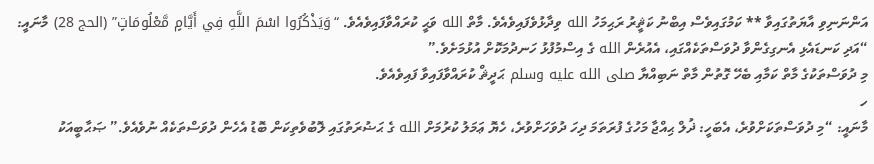އަންނަނިވި އާޔަތުގައިވާ ** ކަމުގައިވެސް އިބްނު ކަޘީރު ރަޙިމަހު الله ވިދާޅުވެފައިވެއެވެ. މާތް الله ވަޙީ ކުރައްވާފައިވެއެވެ. “وَيَذْكُرُوا اسْمَ اللَّهِ فِي أَيَّامٍ مَّعْلُومَاتٍ” (الحج 28) މާނައީ: “އަދި ކަނޑައެޅި އެނގިގެންވާ ދުވަސްތަކެއްގައި، އެއުރެން الله ގެ އިސްމުފުޅު ހަނދުމަކޮށް އުޅުމަށެވެ.”
މި ދުވަސްތަކުގެ މާތް ކަމާއި ބެހޭ ގޮތުން މާތް ނަބިއްޔާ صلى الله عليه وسلم ޙަދީޘް ކުރައްވާފައިވާ ފައިވެއެވެ.
ހ
މާނައީ: “މި ދުވަސްތަކަށްވުރެ، އެބަހީ: ޛުލް ޙިއްޖާ މަހުގެ ފުރަތަމަ ދިހަ ދުވަހަށްވުރެ، ހެޔޮ ޢަމަލު ކުރުމަށް الله ގެ ޙަޟުރަތުގައި ލޮބުވެތިކަން ބޮޑު އެހެން ދުވަސްތަކެއް ނުވެއެވެ.” ޞަޙާބީއަކު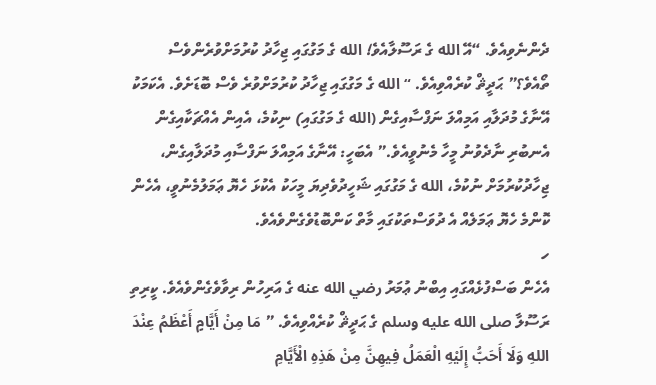ދެންނެވިއެވެ. “އޭ الله ގެ ރަސޫލާއެވެ! الله ގެ މަގުގައި ޖިހާދު ކުރުމަށްވުރެންވެސް ތޯއެވެ؟” ޙަދީޘް ކުރެއްވިއެވެ. “الله ގެ މަގުގައި ޖިހާދު ކުރުމަށްވުރެ ވެސް ބޮޑަށެވެ. އެކަމަކު އޭނާގެ މުދަލާއި އަމިއްލަ ނަފްސާއިގެން (الله ގެ މަގުގައި) ނިކުމެ، އެއިން އެއްޗަކާއިގެން އެނބުރި ނާދެވުނު މީހާ މެނުވީއެވެ.” އެބަހީ: އޭނާގެ އަމިއްލަ ނަފްސާއި މުދަލާއިގެން، ޖިހާދުކުރުމަށް ނުކުމެ، الله ގެ މަގުގައި ޝަހީދުވެދިޔަ މީހަކު އެކުޅަ ހެޔޮ ޢަމަލުމެނުވީ، އެހެން ކޮންމެ ހެޔޮ ޢަމަލެއް އެ ދުވަސްތަކުގައި މާތް ކަންބޮޑުވެގެންވެއެވެ.
ހ
އެހެން ބަސްފުޅެއްގައި އިބްނު ޢުމަރު رضي الله عنه ގެ އަރިހުން ރިވާވެގެންވެއެވެ. ކީރިތި ރަސޫލާ صلى الله عليه وسلم ގެ ޙަދީޘް ކުރެއްވިއެވެ. ” مَا مِنْ أَيَّامٍ أَعْظَمُ عِنْدَ اللهِ وَلَا أَحَبُّ إِلَيْهِ الْعَمَلُ فِيهِنَّ مِنْ هَذِهِ الْأَيَّامِ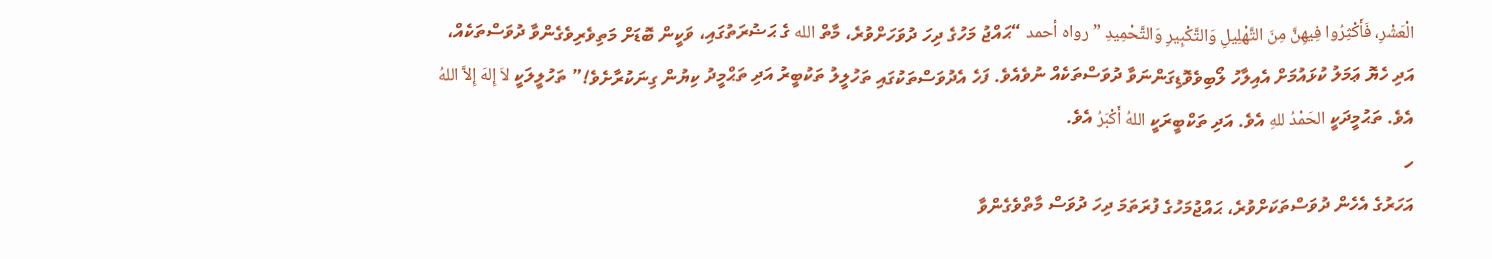الْعَشْرِ، فَأَكْثِرُوا فِيهِنَّ مِنَ التَّهْلِيلِ وَالتَّكْبِيرِ وَالتَّحْمِيدِ ” رواه أحمد “ޙައްޖު މަހުގެ ދިހަ ދުވަހަށްވުރެ، މާތް الله ގެ ޙަޟުރަތުގައި، ވަކީން ބޮޑަށް މަތިވެރިވެގެންވާ ދުވަސްތަކެއް، އަދި ހެޔޮ ޢަމަލު ކުޅައުމަށް އެއިލާހު ލޯބިވެވޮޑިގަންނަވާ ދުވަސްތަކެއް ނުވެއެވެ. ފަހެ އެދުވަސްތަކުގައި ތަހުލީލު ތަކުބީރު އަދި ތަޙްމީދު ކިޔުން ގިނަކުރާށެވެ!” ތަހުލީލަކީ لاَ إِلهَ إِلاَّ اللهُ އެވެ. ތަޙުމީދަކީ الحَمْدُ للهِ އެވެ. އަދި ތަކްބީރަކީ اللهُ أَكْبَرُ އެވެ.
ހ
އަހަރުގެ އެހެން ދުވަސްތަކަށްވުރެ، ޙައްޖުމަހުގެ ފުރަތަމަ ދިހަ ދުވަސް މާތްވެގެންވާ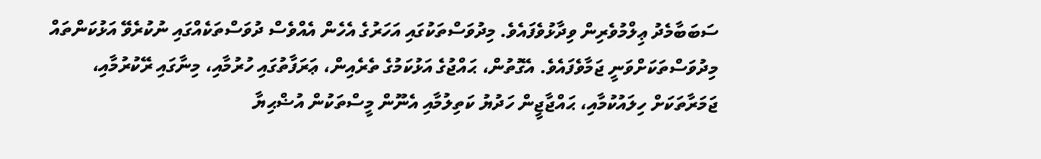ސަބަބާމެދު ޢިލްމުވެރިން ވިދާޅުވެފައެވެ. މިދުވަސްތަކުގައި އަހަރުގެ އެހެން އެއްވެސް ދުވަސްތަކެއްގައި ނުކުރެވޭ އަޅުކަންތައް މިދުވަސްތަކަށްވަނީ ޖަމާވެފައެވެ. އެގޮތުން، ޙައްޖުގެ އަޅުކަމުގެ ތެރެއިން، ޢަރަފާތުގައި ހުރުމާއި، މިނާގައި ރޭކުރުމާއި، ޖަމަރާތަކަށް ހިލައުކުމާއި، ޙައްޖާޖީން ހަދުޔު ކަތިލުމާއި އެނޫން މީސްތަކުން އުޟްޙިޔާ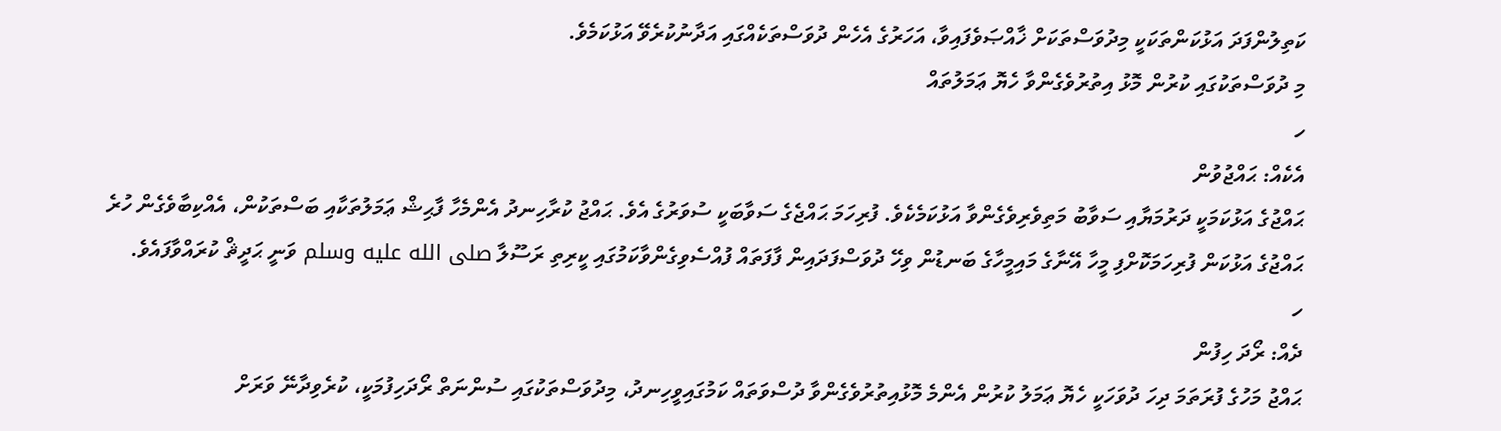ކަތިލުންފަދަ އަޅުކަންތަކަކީ މިދުވަސްތަކަށް ޚާއްޞަވެފައިވާ، އަހަރުގެ އެހެން ދުވަސްތަކެއްގައި އަދާނުކުރެވޭ އަޅުކަމެވެ.
މި ދުވަސްތަކުގައި ކުރުން މޮޅު އިތުރުވެގެންވާ ހެޔޮ ޢަމަލުތައް
ހ
އެކެއް: ޙައްޖުވުން
ޙައްޖުގެ އަޅުކަމަކީ ދަރުމަޔާއި ސަވާބު މަތިވެރިވެގެންވާ އަޅުކަމެކެވެ. ފުރިހަމަ ޙައްޖެގެ ސަވާބަކީ ސުވަރުގެ އެވެ. ޙައްޖު ކުރާހިނދު އެންމެހާ ފާޙިޝް ޢަމަލުތަކާއި ބަސްތަކުން، އެއްކިބާވެގެން ހުރެ ޙައްޖުގެ އަޅުކަން ފުރިހަމަކޮށްފި މީހާ އޭނާގެ މައިމީހާގެ ބަނޑުން ވިހޭ ދުވަސްފަދައިން ފާފަތައް ފުއްސެވިގެންވާކަމުގައި ކީރިތި ރަސޫލާ صلى الله عليه وسلم ވަނީ ޙަދީޘް ކުރައްވާފައެވެ.
ހ
ދެއް: ރޯދަ ހިފުން
ޙައްޖު މަހުގެ ފުރަތަމަ ދިހަ ދުވަހަކީ ހެޔޮ ޢަމަލު ކުރުން އެންމެ މޮޅުއިތުރުވެގެންވާ ދުސްވަތައް ކަމުގައިވީހިނދު، މިދުވަސްތަކުގައި ސުންނަތް ރޯދަހިފުމަކީ، ކުރެވިދާނޭ ވަރަށް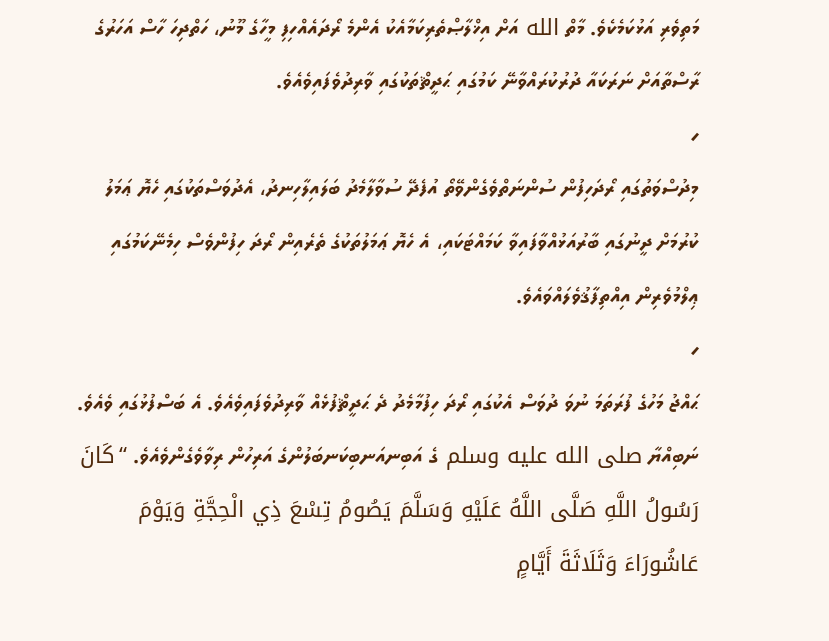މަތިވެރި އަޅުކަމެކެވެ. މާތް الله އަށް އިޚްލާޞްތެރިކަމާއެކު އެންމެ ރޯދައެއްހިފި މީހާގެ މޫނު، ހަތްދިހަ ހާސް އަހަރުގެ ރާސްތާއަށް ނަރަކައާ ދުރުކުރައްވާނޭ ކަމުގައި ޙަދީޘްތަކުގައި ވާރިދުވެފައިވެއެވެ.
ހ
މިދުސްވަތުގައި ރޯދަހިފުން ސުންނަތްވެގެންވޭތޯ އުފެދޭ ސުވާލާމެދު ބަލައިލާހިނދު، އެދުވަސްތަކުގައި ހެޔޮ ޢަމަލު ކުރުމަށް ދީނުގައި ބާރުއަޅުއްވާފައިވާ ކަމައްޓަކައި، އެ ހެޔޮ ޢަމަލުތަކުގެ ތެރެއިން ރޯދަ ހިފުންވެސް ހިމެނޭކަމުގައި ޢިލްމުވެރިން އިއްތިފާޤުވެލައްވައެވެ.
ހ
ޙައްޖު މަހުގެ ފުރަތަމަ ނުވަ ދުވަސް އެކުގައި ރޯދަ ހިފުމާމެދު ދެ ޙަދީޘްފުޅެއް ވާރިދުވެފައިވެއެވެ. އެ ބަސްފުޅުގައި ވެއެވެ. ނަބިއްޔާ صلى الله عليه وسلم ގެ އަބިނއަނބިކަނބަލުންގެ އަރިހުން ރިވާވެގެންވެއެވެ. “كَانَ رَسُولُ اللَّهِ صَلَّى اللَّهُ عَلَيْهِ وَسَلَّمَ يَصُومُ تِسْعَ ذِي الْحِجَّةِ وَيَوْمَ عَاشُورَاءَ وَثَلَاثَةَ أَيَّامٍ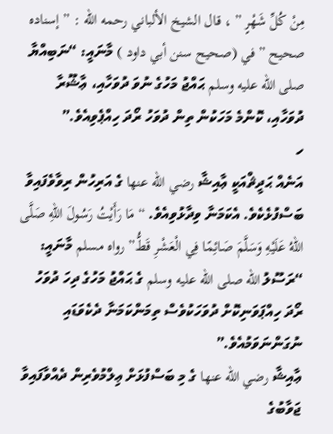مِنْ كُلِّ شَهْرٍ ” ، قال الشيخ الألباني رحمه الله : ” إسناده صحيح ” في (صحيح سنن أبي داود ) މާނައީ: “ނަބިއްޔާ صلى الله عليه وسلم ޙައްޖު މަހުގެ ނުވަ ދުވަހާއި، ޢާޝޫރާ ދުވަހާއި، ކޮންމެ މަހަކުން ތިން ދުވަހު ރޯދަ ހިއްޕެވިއެވެ.”
ހ
އަނެއް ޙަދީޘްއަކީ ޢާއިޝާ رضي الله عنها ގެ އަރިހުން ރިވާވެފައިވާ ބަސްފުޅެކެވެ. އެކަމަނާ ވިދާޅުވިއެވެ. “مَا رَأَيْتُ رَسُولَ اللهِ صَلَّى اللهُ عَلَيْهِ وَسَلَّمَ صَائِمًا فِي الْعَشْرِ قَطُّ” رواه مسلم މާނައީ: “ރަސޫލު الله صلى الله عليه وسلم ގެ ޙައްޖު މަހުގެ ދިހަ ދުވަހު ރޯދަ ހިއްޕަވަނިކޮށް ދުވަހަކުވެސް ތިމަންކަމަނާ ދެކެވަޑައި ނުގަންނަވަމުއެވެ.”
ޢާއިޝާ رضي الله عنها ގެ މި ބަސްފުޅަށް ޢިލްމުވެރިން ދެއްވާފައިވާ ޖަވާބުގެ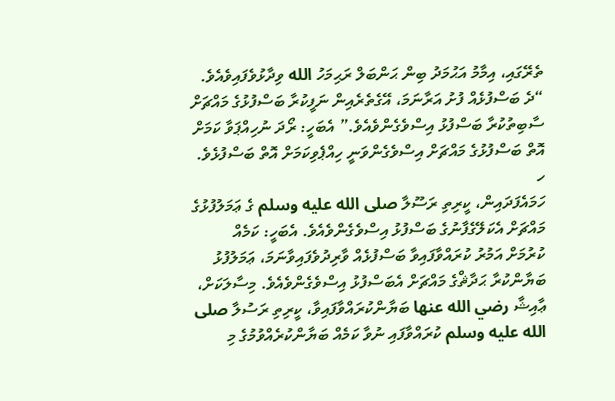ތެރޭގައި، އިމާމު އަޙުމަދު ބިން ޙަންބަލް ރަޙިމަހު الله ވިދާޅުވެފައިވެއެވެ. “ދެ ބަސްފުޅެއް ފުށު އަރާނަމަ، އޭގެތެރެއިން ނަފީކުރާ ބަސްފުޅުގެ މައްޗަށް ސާބިތުކުރާ ބަސްފުޅު އިސްވެގެންވެއެވެ.” އެބަހީ: ރޯދަ ނުހިއްޕަވާ ކަމަށް އޮތް ބަސްފުޅުގެ މައްޗަށް އިސްވެގެންވަނީ ހިއްޕެވިކަމަށް އޮތް ބަސްފުޅެވެ.
ހ
ހަމައެފަދައިން، ކީރިތި ރަސޫލާ صلى الله عليه وسلم ގެ ޢަމަލުފުޅުގެ މައްޗަށް އެކަލޭގެފާނުގެ ބަސްފުޅު އިސްވެގެންވެއެވެ. އެބަހީ: ކަމެއް ކުރުމަށް އަމުރު ކުރައްވާފައިވާ ބަސްފުޅެއް ވާރިދުވެފައިވާނަމަ، ޢަމަލުފުޅު ބަޔާންކުރާ ޙަދާޘްގެ މައްޗަށް އެބަސްފުޅު އިސްވެގެންވެއެވެ. މިސާލަކަށް، ޢާއިޝާ رضي الله عنها ބަޔާންކުރައްވާފައިވާ، ކީރިތި ރަސުލާ صلى الله عليه وسلم ކުރައްވާފައި ނުވާ ކަމެއް ބަޔާންކުރެއްވުމުގެ މި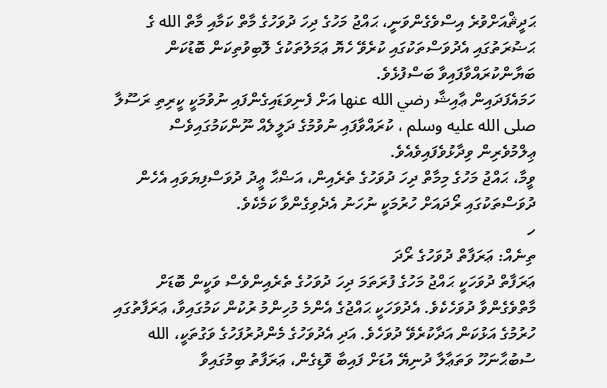ޙަދީޘްއަށްވުރެ އިސްވެގެންވަނީ، ޙައްޖު މަހުގެ ދިހަ ދުވަހުގެ މާތް ކަމާއި މާތް الله ގެ ޙަޟުރަތުގައި އެދުވަސްތަކުގައި ކުރެވޭ ހެޔޮ ޢަމަލުތަކުގެ ލޮބިވުތިކަން ބޮޑުކަން ބަޔާންކުރައްވާފައިވާ ބަސްފުޅެވެ.
ހަމައެފަދައިން ޢާއިޝާ رضي الله عنها އަށް ފެނިވަޑައިގެންފައި ނުވުމަކީ ކީރިތި ރަސޫލާ صلى الله عليه وسلم ، ކުރައްވާފައި ނުވުމުގެ ދަލީލެއް ނޫންކަމުގައިވެސް ޢިލްމުވެރިން ވިދާޅުވެފައިވެއެވެ.
ވީމާ، ޙައްޖު މަހުގެ މިމާތް ދިހަ ދުވަހުގެ ތެރެއިން، އަޟްޙާ ޢީދު ދުވަސްފިޔަވައި އެހެން ދުވަސްތަކުގައި ރޯދައަށް ހުރުމަކީ ނުހަނު އެދެވިގެންވާ ކަމެކެވެ.
ހ
ތިނެއް: ޢަރަފާތް ދުވަހުގެ ރޯދަ
ޢަރަފާތް ދުވަހަކީ ޙައްޖު މަހުގެ ފުރަތަމަ ދިހަ ދުވަހުގެ ތެރެއިންވެސް ވަކީން ބޮޑަށް މާތްވެގެންވާ ދުވަހެކެވެ. އެދުވަހަކީ ޙައްޖުގެ އެންމެ މުހިންމު ރުކުން ކަމުގައިވާ، ޢަރަފާތުގައި ހުރުމުގެ އަޅުކަން އަދާކުރެވޭ ދުވަހެވެ. އަދި އެދުވަހުގެ މެންދުރުފަހުގެ ވަގުތަކީ، الله ސުބުޙާނަހޫ ވަތަޢާލާ ދުނިޔޭ އުޑަށް ފައިބާ ވޮޑިގެން، ޢަރަފާތު ބިމުގައިވާ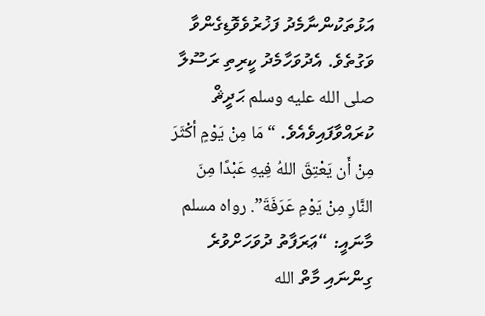އަޅުތަކުންނާމެދު ފަޚުރުވެވޮޑިގެންވާ ވަގުތެވެ. އެދުވަހާމެދު ކީރިތި ރަސޫލާ صلى الله عليه وسلم ޙަދީޘް ކުރައްވާފައިވެއެވެ. “مَا مِنْ يَوْمٍ أكْثَرَ مِنْ أَن يَعْتِقَ اللهُ فِيهِ عَبْدًا مِنَ النَّارِ مِنْ يَوْمِ عَرَفَةَ”. رواه مسلم މާނައީ: “ޢަރަފާތު ދުވަހަށްވުރެ ގިންނައި މާތް الله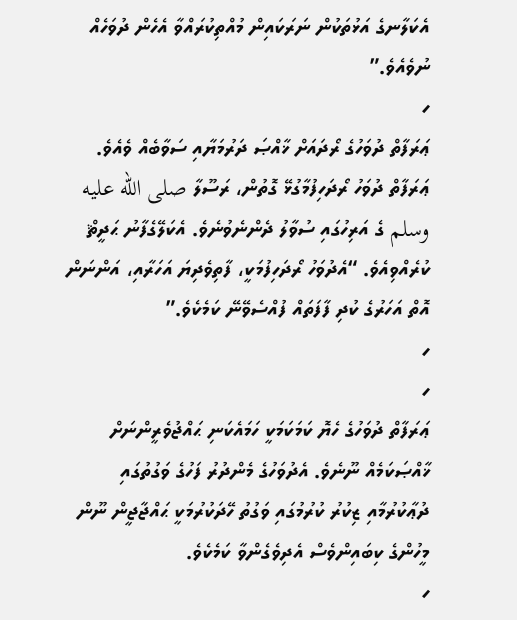އެކަލާނގެ އަޅުތަކުން ނަރަކައިން މުއްތިކުރައްވާ އެހެން ދުވަހެއް ނުވެއެވެ.”
ހ
ޢަރަފާތް ދުވަހުގެ ރޯދައަށް ޚާއްޞަ ދަރުމަޔާއި ސަވާބެއް ވެއެވެ. ޢަރަފާތް ދުވަހު ރޯދަހިފުމާގުޅޭ ގޮތުން، ރަސޫލާ صلى الله عليه وسلم ގެ އަރިހުގައި ސުވާލު ދެންނެވުނެވެ. އެކަލޭގެފާނު ޙަދީޘް ކުރެއްވިއެވެ. “އެދުވަހު ރޯދަހިފުމަކީ، ފާތިވެދިޔަ އަހަރާއި، އަންނަން އޮތް އަހަރުގެ ކުދި ފާފަތައް ފުއްސެވޭނޭ ކަމެކެވެ.”
ހ
ހ
ޢަރަފާތް ދުވަހުގެ ހެޔޮ ކަމަކަމަކީ ހަމައެކަނި ޙައްޖުވެރީންނަށް ޚާއްޞަކަމެއް ނޫނެވެ. އެދުވަހުގެ މެންދުރު ފަހުގެ ވަގުތުގައި ދުޢާކުރުމާއި ޒިކުރު ކުރުމުގައި ވަގުތު ހޭދަކުރުމަކީ ޙައްޖާޖީން ނޫން މީހުންގެ ކިބައިންވެސް އެދިވެގެންވާ ކަމެކެވެ.
ހ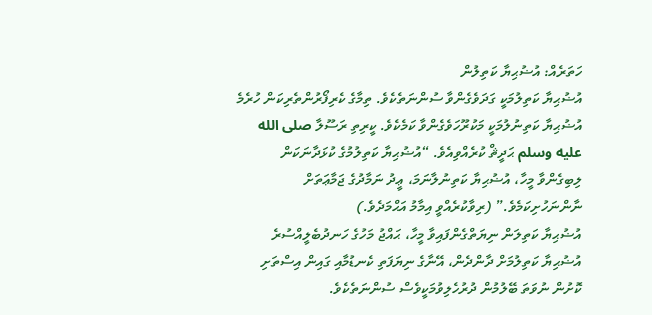ހަތަރެއް: އުޟުޙިޔާ ކަތިލުން
އުޟުޙިޔާ ކަތިލުމަކީ ގަދަވެގެންވާ ސުންނަތެކެވެ. ތިމާގެ ކެރިފޯރުންތެރިކަން ހުރެމެ އުޟުޙިޔާ ކަތިނުލުމަކީ މަކުރޫހަވެގެންވާ ކަމެކެވެ. ކީރިތި ރަސޫލާ صلى الله عليه وسلم ޙަދީޘް ކުރެއްވިއެވެ. “އުޟުޙިޔާ ކަތިލުމުގެ ކުޅަދާނަކަން ލިބިގެންވާ މީހާ، އުޟުޙިޔާ ކަތިނުލާނަމަ، ޢީދު ނަމާދުގެ ޖަމާޢަތަށް ނާންނަހުށިކަމެވެ.” (ރިވާކުރެއްވީ އިމާމު އަޙްމަދެވެ.)
އުޟުޙިޔާ ކަތިލަން ނިޔަތްގެންފައިވާ މީހާ، ޙައްޖު މަހުގެ ހަނދުބެލީއްސުރެ އުޟުޙިޔާ ކަތިލުމަށް ދާންދެން، އޭނާގެ ނިޔަފަތި ކެނޑުމާއި ގައިން އިސްތަށި ކޮށުން ނުވަތަ ބޭލުމުން ދުރުހެލިވުމަކީވެސް ސުންނަތެކެވެ.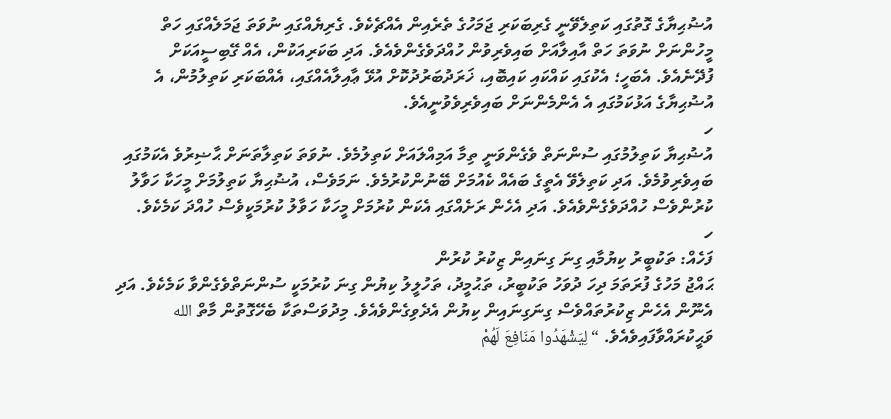އުޟުޙިޔާގެ ގޮތުގައި ކަތިލެވޭނީ ގެރިބަކަރި ޖަމަހުގެ ތެރެއިން އެއްޗެކެވެ. ގެރިޔެއްގައި ނުވަތަ ޖަމަލެއްގައި ހަތް މީހުންނަށް ނުވަތަ ހަތް އާއިލާއަށް ބައިވެރިވުން ހުއްދަވެގެންވެއެވެ. އަދި ބަކަރިއަކުން، އެއް ގޭބިސީއަކަށް ފުދޭނެއެވެ. އެބަހީ؛ އެކުގައި ކައްކައި ކައިބޮއި، ޚަރަދުބަރުދުކޮށް އުޅޭ ޢާއިލާއެއްގައި، އެއްބަކަރި ކަތިލުމުން، އެ އުޟުޙިޔާގެ އަޅުކަމުގައި އެ އެންމެންނަށް ބައިވެރިވެވުނީއެވެ.
ހ
އުޟުޙިޔާ ކަތިލުމުގައި ސުންނަތް ވެގެންވަނީ ތިމާ އަމިއްލައަށް ކަތިލުމެވެ. ނުވަތަ ކަތިލާތަނަށް ޙާޟިރުވެ އެކަމުގައި ބައިވެރިވުމެވެ. އަދި ކަތިލެވޭ އެތީގެ ބައެއް ކެއުމަށް ބޭނުންކުރުމެވެ. ނަމަވެސް، އުޟުޙިޔާ ކަތިލުމަށް މީހަކާ ހަވާލު ކުރުންވެސް ހުއްދަވެގެންވެއެވެ. އަދި އެހެން ރަށެއްގައި އެކަން ކުރުމަށް މީހަކާ ހަވާލު ކުރުމަކީވެސް ހުއްދަ ކަމެކެވެ.
ހ
ފަހެއް: ތަކުބީރު ކިޔުމާއި ގިނަ ގިނައިން ޒިކުރު ކުރުން
ޙައްޖު މަހުގެ ފުރަތަމަ ދިހަ ދުވަހު ތަކުބީރު، ތަޙުމީދު، ތަހުލީލު ކިޔުން ގިނަ ކުރުމަކީ ސުންނަތްވެގެންވާ ކަމެކެވެ. އަދި އެނޫން އެހެން ޒިކުރުތައްވެސް ގިނަގިނައިން ކިޔުން އެދެވިގެންވެއެވެ. މިދުވަސްތަކާ ބެހޭގޮތުން މާތް الله ވަޙީކުރައްވާފައިވެއެވެ. “لِيَشْهَدُوا مَنَافِعَ لَهُمْ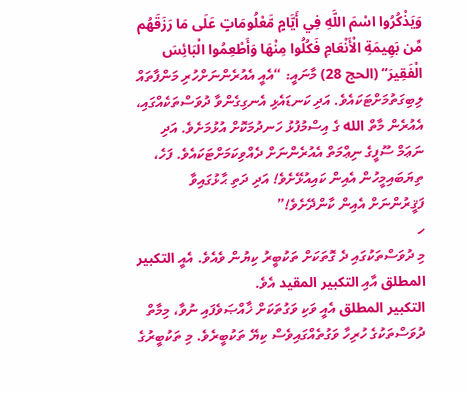وَيَذْكُرُوا اسْمَ اللَّهِ فِي أَيَّامٍ مَّعْلُومَاتٍ عَلَى مَا رَزَقَهُم مِّن بَهِيمَةِ الْأَنْعَامِ فَكُلُوا مِنْهَا وَأَطْعِمُوا الْبَائِسَ الْفَقِيرَ” (الحج 28) މާނައީ: “އެއީ އެއުރެންނަށްހުރި މަންފާތައް ލިބިގަތުމަށްޓަކައެވެ. އަދި ކަނޑައެޅި އެނގިގެންވާ ދުވަސްތަކެއްގައި، އެއުރެން މާތް الله ގެ އިސްމުފުޅު ހަނދުމަކޮށް އުޅުމަށެވެ. އަދި ނަޢަމް ސޫފީގެ ނިޢްމަތް އެއުރެންނަށް ދެއްވިކަމަށްޓަކައެވެ. ފަހެ، ތިޔަބައިމީހުން އެއިން ކައިއުޅޭށެވެ! އަދި ދަތި ޙާޅުގައިވާ ފަޤީރުންނަށް އެއިން ކާންދޭށެވެ!”
ހ
މި ދުވަސްތަކުގައި ދެ ގޮތަކަށް ތަކުބީރު ކިޔުން ވެއެވެ. އެއީ التكبير المطلق އާއި التكبير المقيد އެވެ.
التكبير المطلق އެއީ ވަކި ވަގުތަކަށް ޚާއްޞަވެފައި ނުވާ، މިމާތް ދުވަސްތަކުގެ ހުރިހާ ވަގުތެއްގައިވެސް ކިޔޭ ތަކުބީރެވެ. މި ތަކުބީރުގެ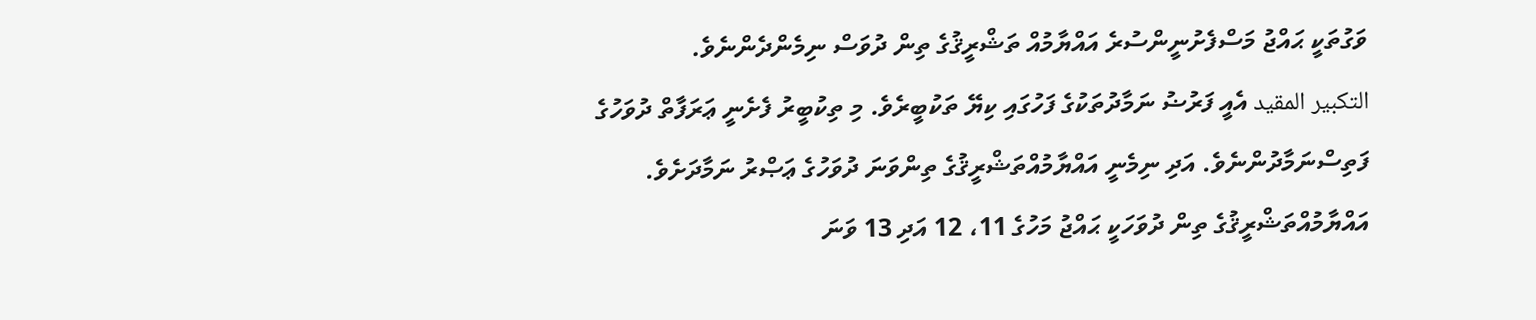ވަގުތަކީ ޙައްޖު މަސްފެށުނީންސުރެ އައްޔާމުއް ތަޝްރީޤުގެ ތިން ދުވަސް ނިމެންދެންނެވެ.
التكبير المقيد އެއީ ފަރުޟު ނަމާދުތަކުގެ ފަހުގައި ކިޔޭ ތަކުބީރެވެ. މި ތިކުބީރު ފެށެނީ ޢަރަފާތް ދުވަހުގެ ފަތިސްނަމާދުންނެވެ. އަދި ނިމެނީ އައްޔާމުއްތަޝްރީޤުގެ ތިންވަނަ ދުވަހުގެ ޢަޞްރު ނަމާދަށެވެ. އައްޔާމުއްތަޝްރީޤުގެ ތިން ދުވަހަކީ ޙައްޖު މަހުގެ 11، 12 އަދި 13 ވަނަ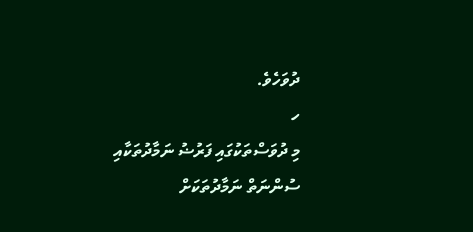ދުވަހެވެ.
ހ
މި ދުވަސްތަކުގައި ފަރުޟު ނަމާދުތަކާއި ސުންނަތް ނަމާދުތަކަށް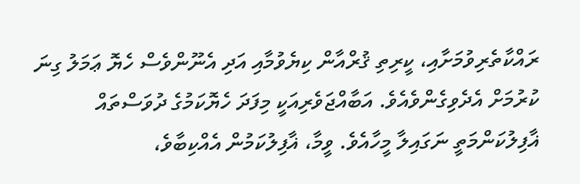ރައްކާތެރިވުމަށާއި، ކީރިތި ޤުރްއާން ކިޔެވުމާއި އަދި އެނޫންވެސް ހެޔޮ ޢަމަލު ގިނަ ކުރުމަށް އެދެވިގެންވެއެވެ. އަބާއްޖަވެރިއަކީ މިފަދަ ހެޔޮކަމުގެ ދުވަސްތައް ޣާފިލުކަންމަތީ ނަގައިލާ މީހާއެވެ. ވީމާ، ޣާފިލުކަމުން އެއްކިބާވެ،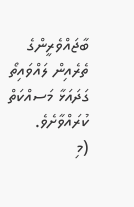ބާޖައްވެރީންގެ ތެރެއިން ލައްވައިތޯ ގަދައަޅާ މަސއްކަތް ކުރައްވާށެވެ.
(މި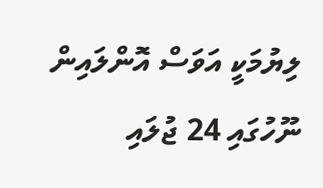ލިޔުމަކީ އަވަސް އޮންލައިން ނޫހުގައި 24 ޖުލައި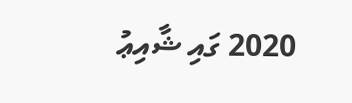2020 ގައި ޝާއިޢު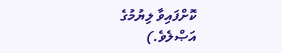ކޮށްފައިވާ ލިޔުމުގެ އަޞްލެވެ.)